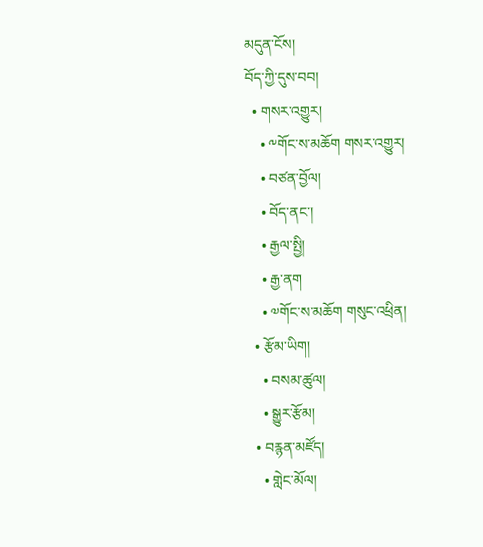མདུན་ངོས།
བོད་ཀྱི་དུས་བབ།
  • གསར་འགྱུར།
    • ༸གོང་ས་མཆོག གསར་འགྱུར།
    • བཙན་བྱོལ།
    • བོད་ནང་།
    • རྒྱལ་སྤྱི།
    • རྒྱ་ནག
    • ༧གོང་ས་མཆོག གསུང་འཕྲིན།
  • རྩོམ་ཡིག།
    • བསམ་ཚུལ།
    • སྒྱུར་རྩོམ།
  • བརྙན་མཛོད།
    • གླེང་མོལ།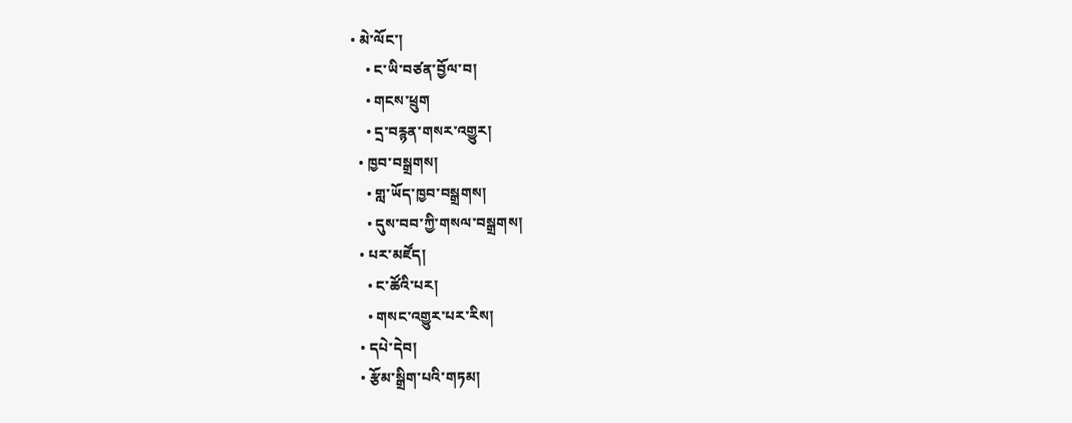• མེ་ལོང་།
    • ང་ཡི་བཙན་བྱོལ་བ།
    • གངས་ཕྲུག
    • དྲ་བརྙན་གསར་འགྱུར།
  • ཁྱབ་བསྒྲགས།
    • གླ་ཡོད་ཁྱབ་བསྒྲགས།
    • དུས་བབ་ཀྱི་གསལ་བསྒྲགས།
  • པར་མཛོད།
    • ང་ཚོའི་པར།
    • གསང་འགྱུར་པར་རིས།
  • དཔེ་དེབ།
  • རྩོམ་སྒྲིག་པའི་གཏམ།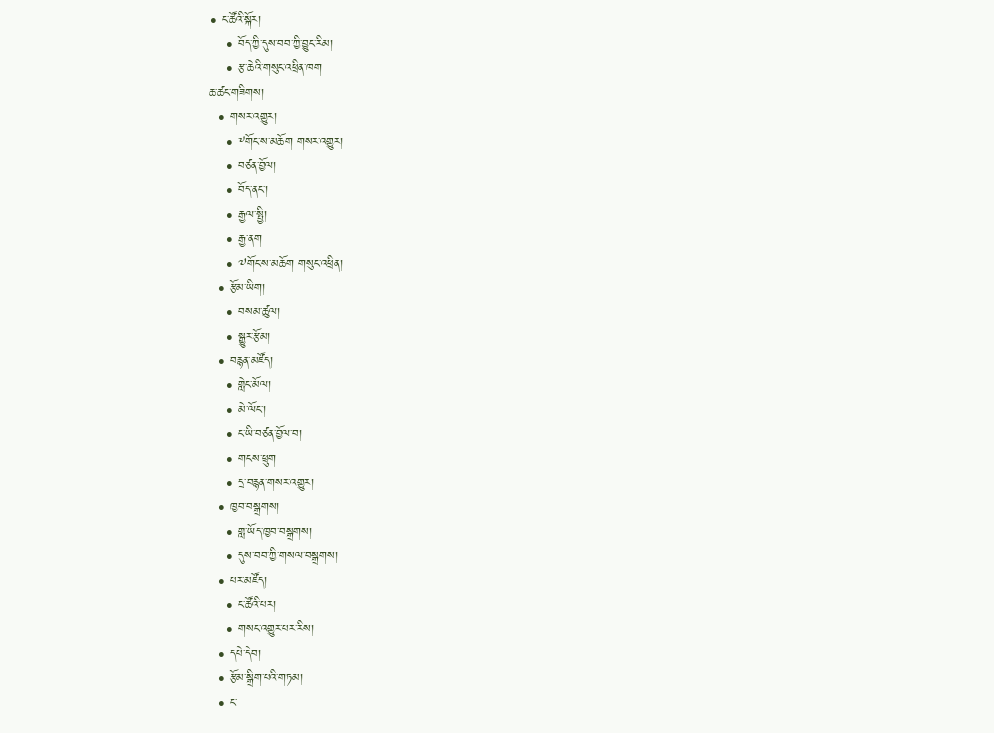• ང་ཚོའི་སྐོར།
    • བོད་ཀྱི་དུས་བབ་ཀྱི་བྱུང་རིམ།
    • རྩ་ཆེའི་གསུང་འཕྲིན་ཁག
ཆ་ཚང་གཟིགས།
  • གསར་འགྱུར།
    • ༸གོང་ས་མཆོག གསར་འགྱུར།
    • བཙན་བྱོལ།
    • བོད་ནང་།
    • རྒྱལ་སྤྱི།
    • རྒྱ་ནག
    • ༧གོང་ས་མཆོག གསུང་འཕྲིན།
  • རྩོམ་ཡིག།
    • བསམ་ཚུལ།
    • སྒྱུར་རྩོམ།
  • བརྙན་མཛོད།
    • གླེང་མོལ།
    • མེ་ལོང་།
    • ང་ཡི་བཙན་བྱོལ་བ།
    • གངས་ཕྲུག
    • དྲ་བརྙན་གསར་འགྱུར།
  • ཁྱབ་བསྒྲགས།
    • གླ་ཡོད་ཁྱབ་བསྒྲགས།
    • དུས་བབ་ཀྱི་གསལ་བསྒྲགས།
  • པར་མཛོད།
    • ང་ཚོའི་པར།
    • གསང་འགྱུར་པར་རིས།
  • དཔེ་དེབ།
  • རྩོམ་སྒྲིག་པའི་གཏམ།
  • ང་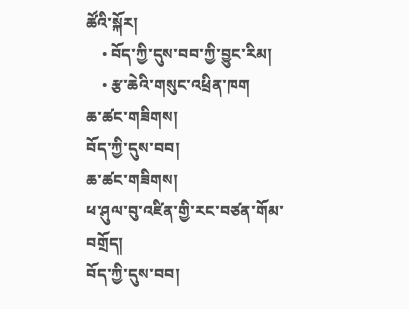ཚོའི་སྐོར།
    • བོད་ཀྱི་དུས་བབ་ཀྱི་བྱུང་རིམ།
    • རྩ་ཆེའི་གསུང་འཕྲིན་ཁག
ཆ་ཚང་གཟིགས།
བོད་ཀྱི་དུས་བབ།
ཆ་ཚང་གཟིགས།
ཕ་ཤུལ་བུ་འཛིན་གྱི་རང་བཙན་གོམ་བགྲོད།
བོད་ཀྱི་དུས་བབ།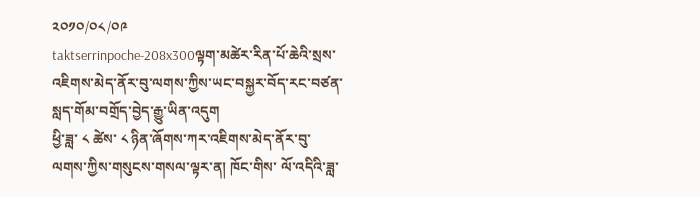༢༠༡༠/༠༨/༠༩
taktserrinpoche-208x300ལྟག་མཚེར་རིན་པོ་ཆེའི་སྲས་འཇིགས་མེད་ནོར་བུ་ལགས་ཀྱིས་ཡང་བསྐྱར་བོད་རང་བཙན་སླད་གོམ་བགྲོད་བྱེད་རྒྱུ་ཡིན་འདུག
ཕྱི་ཟླ་ ༨ ཚེས་ ༨ ཉིན་ཞོགས་ཀར་འཇིགས་མེད་ནོར་བུ་ལགས་ཀྱིས་གསུངས་གསལ་ལྟར་ན། ཁོང་གིས་ ལོ་འདིའི་ཟླ་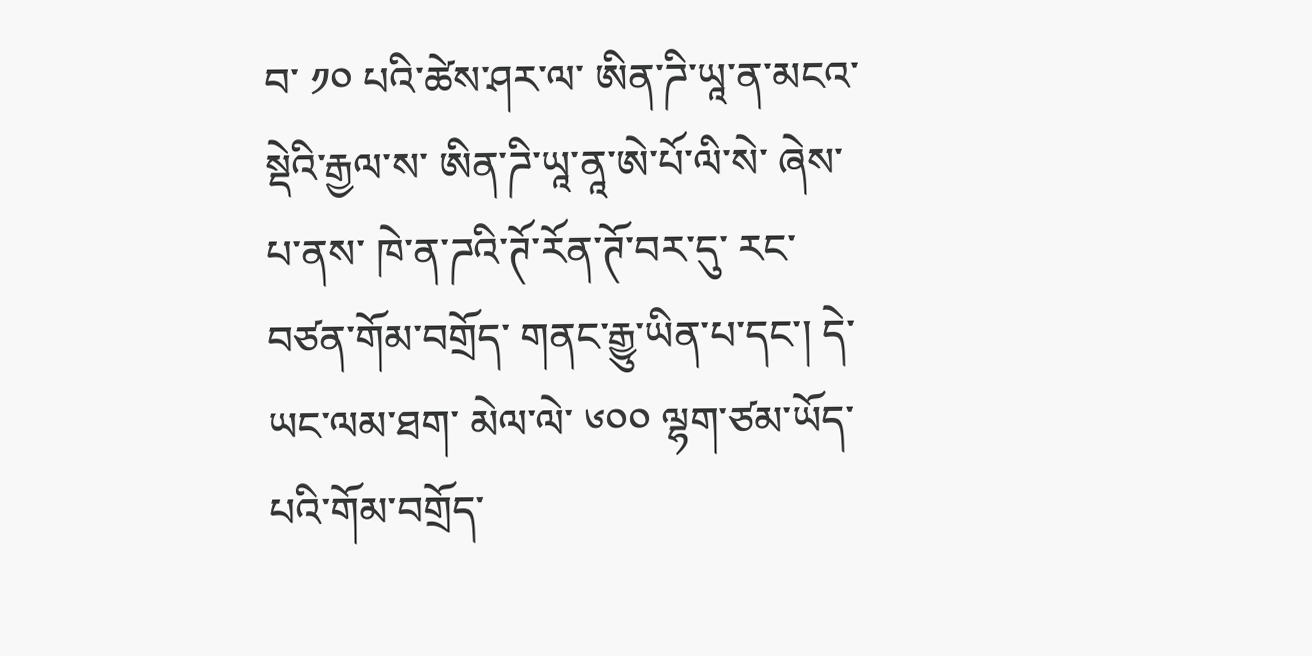བ་ ༡༠ པའི་ཚེས་ཤར་ལ་ ཨིན་ཌི་ཡཱ་ན་མངའ་སྡེའི་རྒྱལ་ས་ ཨིན་ཌི་ཡཱ་ནཱ་ཨེ་པོ་ལི་སེ་ ཞེས་པ་ནས་ ཁེ་ན་ཌའི་ཊོ་རོན་ཊོ་བར་དུ་ རང་བཙན་གོམ་བགྲོད་ གནང་རྒྱུ་ཡིན་པ་དང་། དེ་ཡང་ལམ་ཐག་ མེལ་ལེ་ ༦༠༠ ལྷག་ཙམ་ཡོད་པའི་གོམ་བགྲོད་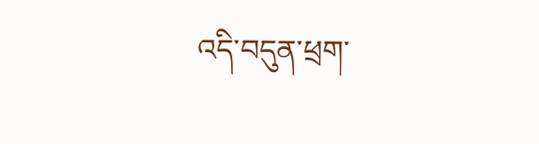འདི་བདུན་ཕྲག་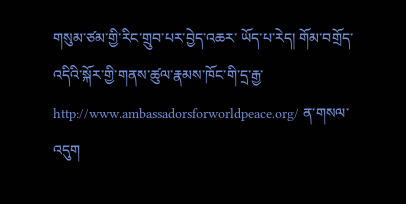གསུམ་ཙམ་གྱི་རིང་གྲུབ་པར་བྱེད་འཆར་ ཡོད་པ་རེད། གོམ་བགྲོད་འདིའི་སྐོར་གྱི་གནས་ཚུལ་རྣམས་ཁོང་གི་དྲ་རྒྱ་ http://www.ambassadorsforworldpeace.org/ ན་གསལ་འདུག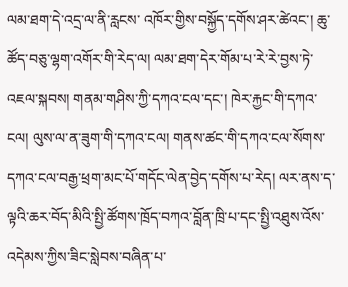ལམ་ཐག་དེ་འདྲ་ལ་ནི་རླངས་ འཁོར་གྱིས་བསྐྱོད་དགོས་ཤར་ཚེའང་། ཆུ་ཚོད་བཅུ་ལྷག་འགོར་གི་རེད་ལ། ལམ་ཐག་དེར་གོམ་པ་རེ་རེ་བྱས་ཏེ་འཇལ་སྐབས། གནམ་གཤིས་ཀྱི་དཀའ་ངལ་དང་། ཁེར་རྐྱང་གི་དཀའ་ངལ། ལུས་ལ་ན་ཟུག་གི་དཀའ་ངལ། གནས་ཚང་གི་དཀའ་ངལ་སོགས་དཀའ་ངལ་བརྒྱ་ཕྲག་མང་པོ་གདོང་ལེན་བྱེད་དགོས་པ་རེད། ལར་ནས་ད་ལྟའི་ཆར་བོད་མིའི་སྤྱི་ཚོགས་ཁྲོད་བཀའ་བློན་ཁྲི་པ་དང་སྤྱི་འཐུས་འོས་ འདེམས་ཀྱིས་ཟིང་སླེབས་བཞིན་པ་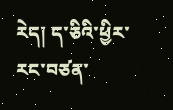རེད། ད་ཅིའི་ཕྱིར་རང་བཙན་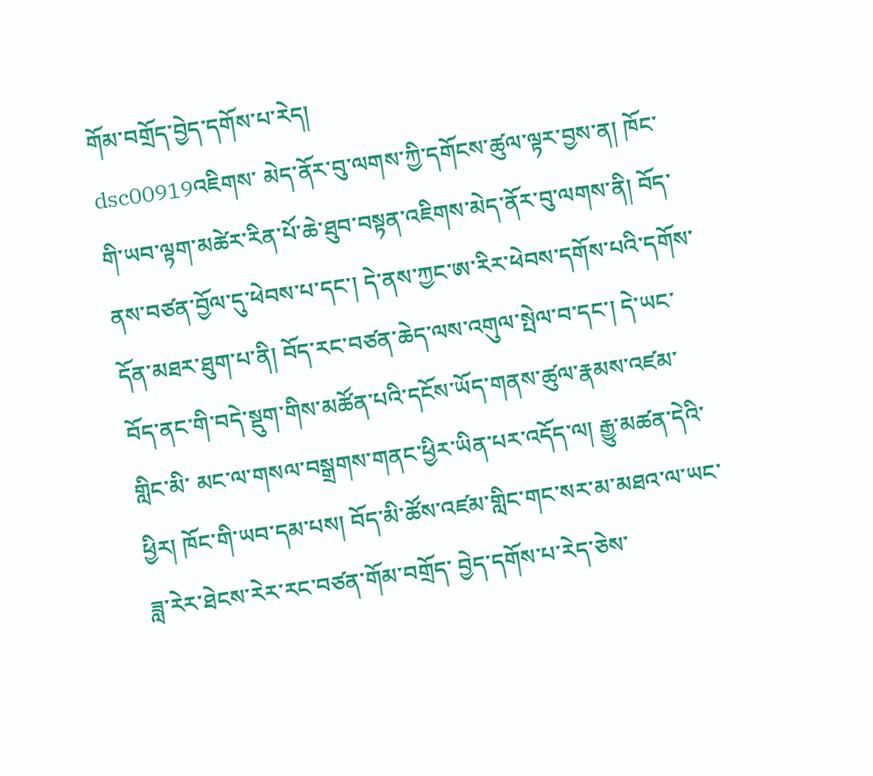གོམ་བགྲོད་བྱེད་དགོས་པ་རེད།
dsc00919འཇིགས་ མེད་ནོར་བུ་ལགས་ཀྱི་དགོངས་ཚུལ་ལྟར་བྱས་ན། ཁོང་གི་ཡབ་ལྟག་མཚེར་རིན་པོ་ཆེ་ཐུབ་བསྟན་འཇིགས་མེད་ནོར་བུ་ལགས་ནི། བོད་ནས་བཙན་བྱོལ་དུ་ཕེབས་པ་དང་། དེ་ནས་ཀྱང་ཨ་རིར་ཕེབས་དགོས་པའི་དགོས་དོན་མཐར་ཐུག་པ་ནི། བོད་རང་བཙན་ཆེད་ལས་འགུལ་སྤེལ་བ་དང་། དེ་ཡང་བོད་ནང་གི་བདེ་སྡུག་གིས་མཚོན་པའི་དངོས་ཡོད་གནས་ཚུལ་རྣམས་འཛམ་གླིང་མི་ མང་ལ་གསལ་བསྒྲགས་གནང་ཕྱིར་ཡིན་པར་འདོད་ལ། རྒྱུ་མཚན་དེའི་ཕྱིར། ཁོང་གི་ཡབ་དམ་པས། བོད་མི་ཚོས་འཛམ་གླིང་གང་སར་མ་མཐའ་ལ་ཡང་ཟླ་རེར་ཐེངས་རེར་རང་བཙན་གོམ་བགྲོད་ བྱེད་དགོས་པ་རེད་ཅེས་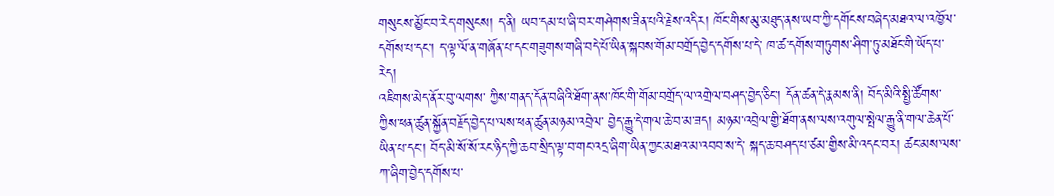གསུངས་མྱོང་བ་རེད་གསུངས། ད་ནི། ཡབ་དམ་པ་ཞི་བར་གཤེགས་ཟིན་པའི་རྗེས་འདིར། ཁོང་གིས་མུ་མཐུད་ནས་ཡབ་ཀྱི་དགོངས་བཞེད་མཐའ་ལ་འཁྱོལ་དགོས་པ་དང་། ད་ལྟ་ལོ་ན་གཞོན་པ་དང་གཟུགས་གཞི་བདེ་པོ་ཡིན་སྐབས་གོམ་བགྲོད་བྱེད་དགོས་པ་དེ་ ཁ་ཚ་དགོས་གཏུགས་ཤིག་ཏུ་མཐོང་གི་ཡོད་པ་རེད།
འཇིགས་མེད་ནོར་བུ་ལགས་ ཀྱིས་གནད་དོན་བཞིའི་ཐོག་ནས་ཁོང་གི་གོམ་བགྲོད་ལ་འགྲེལ་བཤད་བྱེད་ཅིང་། དོན་ཚན་དེ་རྣམས་ནི། བོད་མིའི་སྤྱི་ཚོགས་ཀྱིས་ཕན་ཚུན་སྐྱོན་བརྗོད་བྱེད་པ་ལས་ཕན་ཚུན་མཉམ་འབྲེལ་ བྱེད་རྒྱུ་དེ་གལ་ཆེ་བ་མ་ཟད། མཉམ་འབྲེལ་གྱི་ཐོག་ནས་ལས་འགུལ་སྤེལ་རྒྱུ་ནི་གལ་ཆེན་པོ་ཡིན་པ་དང་། བོད་མི་སོ་སོ་རང་ཉིད་ཀྱི་ཆབ་སྲིད་ལྟ་བ་གང་འདྲ་ཞིག་ཡིན་ཀྱང་མཐའ་མ་འབབ་ས་དེ་ སྐད་ཆ་བཤད་པ་ཙམ་གྱིས་མི་འདང་བར། ཚང་མས་ལས་ཀ་ཞིག་བྱེད་དགོས་པ་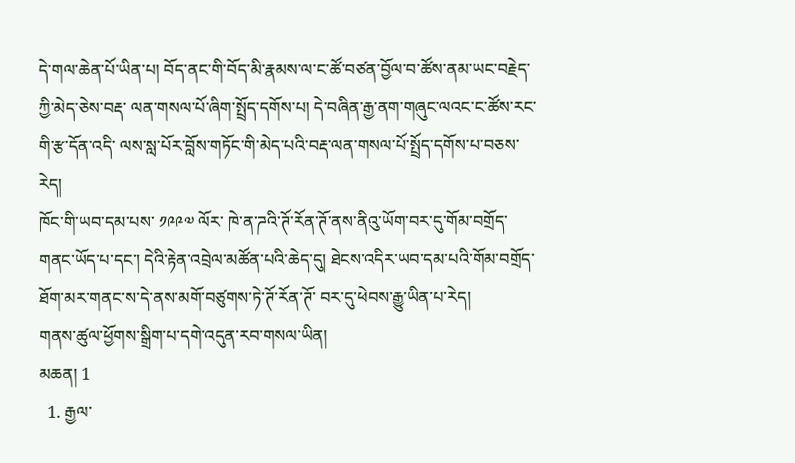དེ་གལ་ཆེན་པོ་ཡིན་པ། བོད་ནང་གི་བོད་མི་རྣམས་ལ་ང་ཚོ་བཙན་བྱོལ་བ་ཚོས་ནམ་ཡང་བརྗེད་ཀྱི་མེད་ཅེས་བརྡ་ ལན་གསལ་པོ་ཞིག་སྤྲོད་དགོས་པ། དེ་བཞིན་རྒྱ་ནག་གཞུང་ལའང་ང་ཚོས་རང་གི་རྩ་དོན་འདི་ ལས་སླ་པོར་བློས་གཏོང་གི་མེད་པའི་བརྡ་ལན་གསལ་པོ་སྤྲོད་དགོས་པ་བཅས་རེད།
ཁོང་གི་ཡབ་དམ་པས་ ༡༩༩༧ ལོར་ ཁེ་ན་ཌའི་ཊོ་རོན་ཊོ་ནས་ནིའུ་ཡོག་བར་དུ་གོམ་བགྲོད་གནང་ཡོད་པ་དང་། དེའི་རྟེན་འབྲེལ་མཚོན་པའི་ཆེད་དུ། ཐེངས་འདིར་ཡབ་དམ་པའི་གོམ་བགྲོད་ཐོག་མར་གནང་ས་དེ་ནས་མགོ་བཙུགས་ཏེ་ཊོ་རོན་ཊོ་ བར་དུ་ཕེབས་རྒྱུ་ཡིན་པ་རེད།
གནས་ཚུལ་ཕྱོགས་སྒྲིག་པ་དགེ་འདུན་རབ་གསལ་ཡིན།
མཆན། 1
  1. རྒྱལ་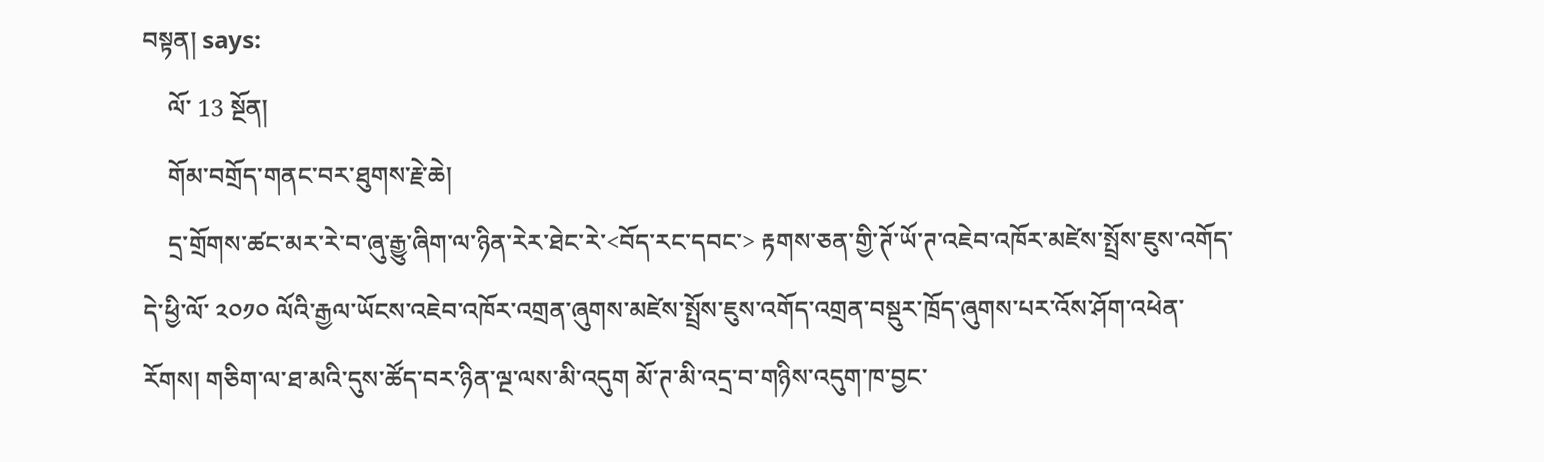བསྟན། says:
    ལོ་ 13 སྔོན།
    གོམ་བགྲོད་གནང་བར་ཐུགས་རྗེ་ཆེ།
    དྲ་གྲོགས་ཚང་མར་རེ་བ་ཞུ་རྒྱུ་ཞིག་ལ་ཉིན་རེར་ཐེང་རེ་<བོད་རང་དབང་> རྟགས་ཅན་གྱི་ཊོ་ཡོ་ཊ་འཇེབ་འཁོར་མཛེས་སྤྲོས་ཇུས་འགོད་དེ་ཕྱི་ལོ་ ༢༠༡༠ ལོའི་རྒྱལ་ཡོངས་འཇེབ་འཁོར་འགྲན་ཞུགས་མཛེས་སྤྲོས་ཇུས་འགོད་འགྲན་བསྡུར་ཁྲོད་ཞུགས་པར་འོས་ཤོག་འཕེན་རོགས། གཅིག་ལ་ཐ་མའི་དུས་ཚོད་བར་ཉིན་ལྔ་ལས་མི་འདུག མོ་ཊ་མི་འདྲ་བ་གཉིས་འདུག་ཁ་བྱང་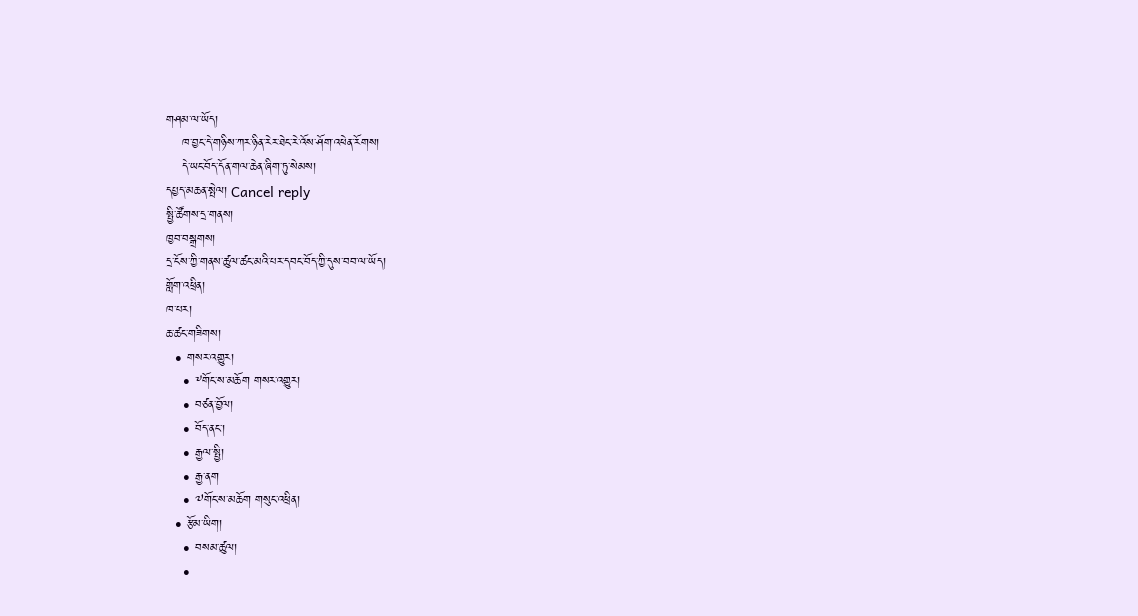གཤམ་ལ་ཡོད།
    ཁ་བྱང་དེ་གཉིས་ཀར་ཉིན་རེར་ཐེང་རེ་འོས་ཤོག་འཕེན་རོགས།
    དེ་ཡང་བོད་དོན་གལ་ཆེན་ཞིག་ཏུ་སེམས།
དཔྱད་མཆན་སྤེལ། Cancel reply
སྤྱི་ཚོགས་དྲ་གནས།
ཁྱབ་བསྒྲགས།
དྲ་ངོས་ཀྱི་གནས་ཚུལ་ཚང་མའི་པར་དབང་བོད་ཀྱི་དུས་བབ་ལ་ཡོད།
གློག་འཕྲིན།
ཁ་པར།
ཆ་ཚང་གཟིགས།
  • གསར་འགྱུར།
    • ༸གོང་ས་མཆོག གསར་འགྱུར།
    • བཙན་བྱོལ།
    • བོད་ནང་།
    • རྒྱལ་སྤྱི།
    • རྒྱ་ནག
    • ༧གོང་ས་མཆོག གསུང་འཕྲིན།
  • རྩོམ་ཡིག།
    • བསམ་ཚུལ།
    •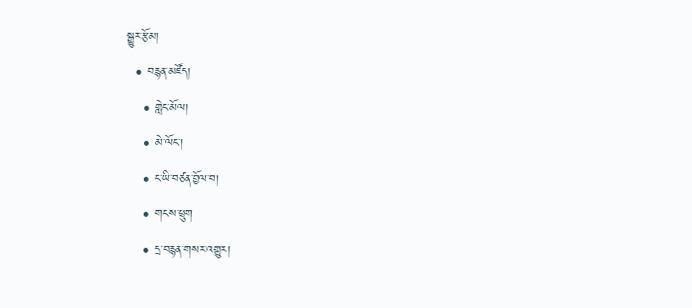སྒྱུར་རྩོམ།
  • བརྙན་མཛོད།
    • གླེང་མོལ།
    • མེ་ལོང་།
    • ང་ཡི་བཙན་བྱོལ་བ།
    • གངས་ཕྲུག
    • དྲ་བརྙན་གསར་འགྱུར།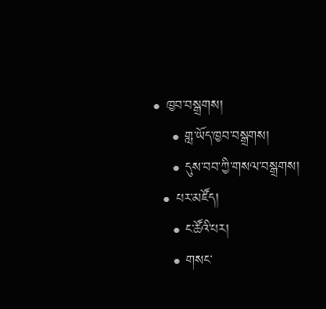• ཁྱབ་བསྒྲགས།
    • གླ་ཡོད་ཁྱབ་བསྒྲགས།
    • དུས་བབ་ཀྱི་གསལ་བསྒྲགས།
  • པར་མཛོད།
    • ང་ཚོའི་པར།
    • གསང་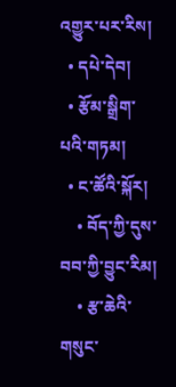འགྱུར་པར་རིས།
  • དཔེ་དེབ།
  • རྩོམ་སྒྲིག་པའི་གཏམ།
  • ང་ཚོའི་སྐོར།
    • བོད་ཀྱི་དུས་བབ་ཀྱི་བྱུང་རིམ།
    • རྩ་ཆེའི་གསུང་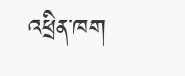འཕྲིན་ཁག